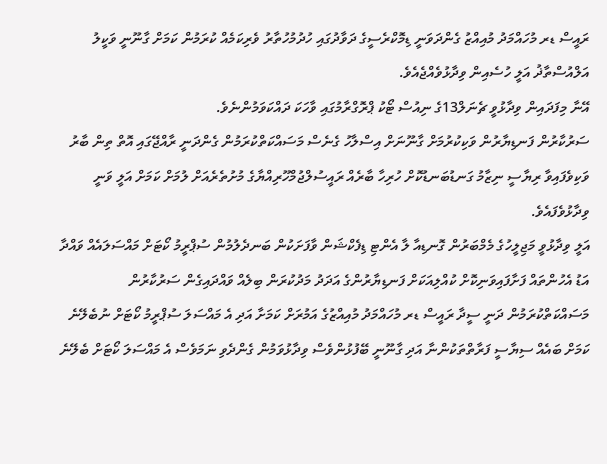ރައީސް ޑރ މުހައްމަދު މުއިއްޒު ގެންދަވަނީ ޑިމޮކްރެސީގެ ދަވާދުގައި ހުދުމުހުތާރު ވެރިކަމެއް ކުރަމުން ކަމަށް ގާނޫނީ ވަކީލު އަލްއުސްތާޛު އަލީ ހުސެއިން ވިދާޅުވެއްޖެއެވެ.
އޭނާ މިފަދައިން ވިދާޅުވީ ޗެނަލް13ގެ ނިއުސް ޓޯކު ޕްރޮގްރާމުގައި ވާހަކަ ދައްކަވަމުންނެވެ.
ސަރުކާރުން ފަނޑިޔާރުން ވަކިކުރުމަށް ގާނޫނަށް އިސްލާހު ގެނެސް މަސައްކަތްކުރަމުން ގެންދަނީ ރާއްޖޭގައި އޮތް ތިން ބާރު ވަކިވެފައިވާ ރިޔާސީ ނިޒާމު ގަނޑުބަނޑުކޮށް ހުރިހާ ބާރެއް ރައީސުލްޖުމްހޫރިއްޔާގެ މުށުތެރެއަށް ލުމަށް ކަމަށް އަލީ ވަނީ ވިދާޅުވެފައެވެ.
އަލީ ވިދާޅުވީ މަޖިލީހުގެ މެމްބަރުން ގޮނޑިއާ ލާ އެންޓި ޑިފެކްޝަން ވާފަށަކުން ބަނދެލުމުން ސުޕްރީމު ކޯޓަށް މައްސަލައެއް ވައްދާ އަޑު އެހުންތައް ފަށާފައިވަނިކޮށް ކުއްލިއަކަށް ފަނޑިޔާރުންގެ އަދަދު މަދުކުރަން ބިލެއް ވައްދައިގެން ސަރުކާރުން މަސައްކަތްކުރަމުން ދަނީ ސީދާ ރައީސް ޑރ މުހައްމަދު މުއިއްޒުގެ އަމުރަށް ކަމަށާ އަދި އެ މައްސަލަ ސުޕްރީމު ކޯޓަށް ނުބެލޭނެ ކަމަށް ބައެއް ސިޔާސީ ފަރާތްތަކުންނާ އަދި ގާނޫނީ ބޭފުޅުންވެސް ވިދާޅުވަމުން ގެންދެވި ނަމަވެސް އެ މައްސަލަ ކޯޓަށް ބެލޭނެ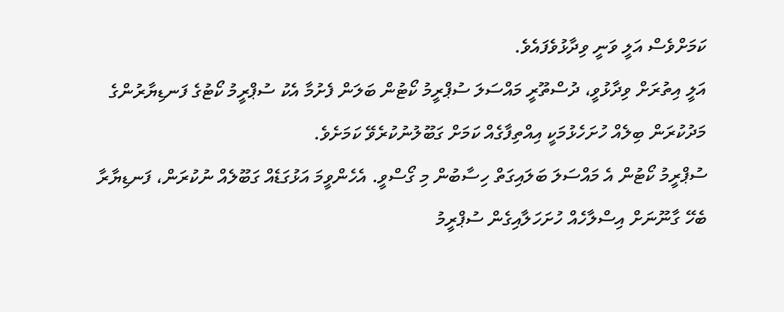ކަމަށްވެސް އަލީ ވަނީ ވިދާޅުވެފައެވެ.
އަލީ އިތުރަށް ވިދާޅުވީ، ދުސްތޫރީ މައްސަލަ ސުޕްރީމު ކޯޓުން ބަލަން ފެށުމާ އެކު ސުޕްރީމު ކޯޓުގެ ފަނޑިޔާރުންގެ މަދުކުރަން ބިލެއް ހުށަހެޅުމަކީ އިއްތިފާގެއް ކަމަށް ގަބޫލުނުކުރެވޭ ކަމަށެވެ.
ސުޕްރީމު ކޯޓުން އެ މައްސަލަ ބަލައިގަތް ހިސާބުން މި ގޯސްވީ. އެހެންވީމަ އަޅުގަޑެއް ގަބޫލެއް ނުކުރަން، ފަނޑިޔާރާ ބެހޭ ގާނޫނަށް އިސްލާހެއް ހުށަހަލާއިގެން ސުޕްރީމު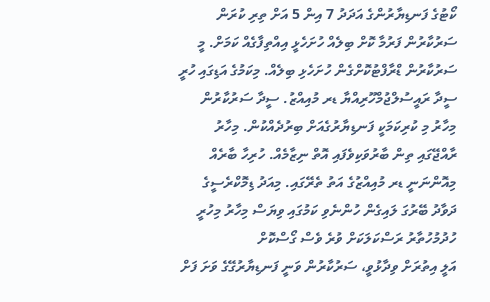ކޯޓުގެ ފަނޑިޔާރުންގެ އަދަދު 7 އިން 5 އަށް ތިރި ކުރަން ސަރުކާރުން ފަރުމާ ކޮށް ބިލެއް ހުށަހެޅީ އިއްތިފާގެއް ކަމަށް. މީ ސަރުކާރުން ޑްރާފްޓުކޮށްގެން ހުށަހެޅި ބިލެއް. މިކަމުގެ އަޑިގައި ހުރީ ސީދާ ރައީސުލްޖުމްހޫރިއްޔާ ޑރ މުއިއްޒު. ސީދާ ސަރުކާރުން މިހާރު މި ކުރިކަމަކީ ފަނޑިޔާރުގެއަށް ބިރުދެއްކުން. މިހާރު ރާއްޖޭގައި ތިން ބާރުވަކިވެފައި އޮތް ނިޒާމެއް. ހުރިހާ ބާރެއް މިއޮންނަނީ ޑރ މުއިއްޒުގެ އަތު ތެރޭގައި. މިއަދު ޑިމޮކްރެސީގެ ދަވާދު ބޭރުގަ ލައިގެން ހުންނެވި ކަމުގައި ވިޔަސް މިހާރު މިހުރީ ހުދުމުހުތާރު ރަސްކަލަކަށް ވުރެ ވެސް ގޯސްކޮށް
އަލީ އިތުރަށް ވިދާޅުވީ، ސަރުކާރުން ވަނީ ފަނޑިޔާރުގޭގެ ވަށަ ފަށް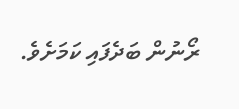ރޯނުން ބަދެފައި ކަމަށެވެ.